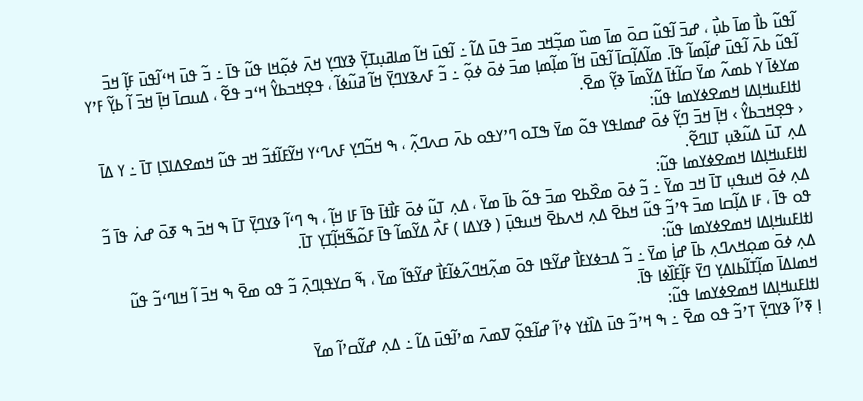ߊ߬ߟߎ߬ ߕߊ߯ ߘߊ߫ ߕߎ߲߯ ، ߝߏ߫ ߊ߬ߟߎ߬ ߛߋ߫ ߘߊ߫ ߘߎ߰ ߘߏ߲߬ߞߏ ߘߏ߫ ߟߎ߫ ߡߊ߬ ߸ ߊ߬ߟߎ߫ ߞߊ߬ ߘߊߥߎ߲ߠߌ߲߫ ߢߌߣߌ߲ ߞߍ߫ ߦߋ߲߬ߞߊ ߟߎ߬ ߟߊ߫ ߸ ߏ߬ ߟߎ߫ ߞߵߊ߬ߟߎ߫ ߓߊ߲߬ ߞߏ߫ ߊ߬ߟߎ߬ ߕߍ߫ ߊ߬ߟߎ߫ ߝߊ߲߬ߘߊ߬ ߟߊ߫. ߘߊ߬ߡߊ߲߬ߛߊ߫ ߊ߬ߟߎ߫ ߞߊ߬ ߘߊ߲߬ߘߊ߲ ߘߏ߫ ߦߋ߫ ߦߋ߲߬ ߸ ߏ߬ ߓߍߢߌߣߌ߲߫ ߞߊ߬ ߥߎ߬ߦߊ߬ ، ߟߐ߲ߞߏߕߌ߮ ߞߵߏ ߟߐ߬ ، ߡߎߛߊ߫ ߞߊ߲߫ ߞߏ߫ ߊ߬ ߕߌ߲߬ ߓߴߌ ߘߌߦߊ߫ ߌ ߕߘߍ߬ ߘߌ߫ ߛߊ߬ߙߊ߫ ߡߌ߬ߘߊ߫ ߢߌ߲߬ ߘߐ߫.
ߊߙߊߓߎߞߊ߲ߡߊ ߞߘߐߦߌߘߊ ߟߎ߬:
‹ ߟߐ߲ߞߏߕߌ߮ › ߞߊ߲߫ ߞߏ߫ ߣߌ߲߬ ߦߋ߫ ߝߘߊߟߌ ߟߋ߬ ߘߌ߫ ߒߠߋ ߣߴߌߟߋ ߕߍ߫ ߛߍߣߍ߲߬ ، ߒ ߞߏ߬ߣߌ߲ ߓߍߣߵߌ ߞߌ߬ߓߊ߬ߙߏ߬ ߞߏ ߟߎ߬ ߞߘߐߡߊߖߊ߲ ߠߊ߫ ߸ ߌ ߡߊ߫ ߡߍ߲ ߠߎ߫ ߡߎ߬ߢߎ߲ ߠߊߣߐ߬.
ߊߙߊߓߎߞߊ߲ߡߊ ߞߘߐߦߌߘߊ ߟߎ߬:
ߡߍ߲ ߦߋ߫ ߞߎߟߎ߲ ߠߊ߫ ߞߏ ߘߌ߫ ߸ ߏ߬ ߦߋ߫ ߘߐ߰ߕߐ ߘߏ߫ ߟߋ߬ ߕߊ߫ ߘߌ߫ ، ߡߍ߲ ߠߎ߬ ߦߋ߫ ߓߊ߯ߙߊ߫ ߟߊ߫ ߓߊ ߞߊ߲߬ ، ߒ ߣߵߊ߬ ߢߌߣߌ߲߫ ߠߊ߫ ߒ ߞߏ߫ ߒ ߧߋ߫ ߝߍ߭ ߟߊ߫ ߏ߬ ߟߋ ߟߊ߫ ، ߓߊ ߡߊ߲߬ߛߊ ߘߏ߫ ߟߴߏ߬ ߟߎ߬ ߞߕߐ߫ ߡߍ߲ ߞߍߕߐ߫ ߞߎߟߎ߲߫ ( ߢߌߡߊ ) ߓߍ߯ ߡߌ߬ߘߊ߬ ߟߊ߫ ߓߋ߬ߒ߬ߞߊ߲߬ߠߌ߲ ߠߊ߫.
ߊߙߊߓߎߞߊ߲ߡߊ ߞߘߐߦߌߘߊ ߟߎ߬:
ߡߍ߲ ߦߋ߫ ߘߋ߲ߞߍߣߍ߲ ߕߊ߫ ߝߊ߲߭ ߘߌ߫ ߸ ߏ߬ ߡߏߦߌߓߊ߯ ߝߌ߬ߟߊ ߟߋ߫ ߘߍ߲߬ߞߣߍ߬ߦߊ߬ߓߊ߯ ߝߌ߬ߟߊ߬ ߘߌ߫ ، ߒ߬ ߛߌߟߊ߲ߣߍ߲߫ ߏ߬ ߟߋ ߘߐ߫ ߒ ߞߏ߫ ߊ߬ ߞߊߣߵߏ߬ ߟߎ߬ ߞߘߊߡߊ߫ ߘߊ߲߬ߠߊ߬ߕߊߡߌ߲ ߣߌ߫ ߓߊ߲߬ߓߊ߰ߦߊ ߟߊ߫.
ߊߙߊߓߎߞߊ߲ߡߊ ߞߘߐߦߌߘߊ ߟߎ߬:
ߊ߲ ߧߴߊ߬ ߢߌߣߌ߲߫ ߠߴߏ߬ ߟߋ ߘߐ߫ ߸ ߒ ߞߴߏ߬ ߟߎ߫ ߡߊ߰ߙߌ ߦߴߊ߬ ߝߊ߬ߟߋ߲߬ ߜߘߍ߫ ߘߴߊ߬ߟߎ߫ ߡߊ߬ ߸ ߡߍ߲ ߝߌ߬ߛߴߊ߬ ߘߌ߫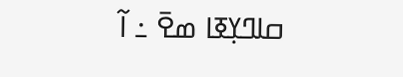ߛߊߣߌ߲ߧߊ ߘߐ߫ ߸ ߊ߬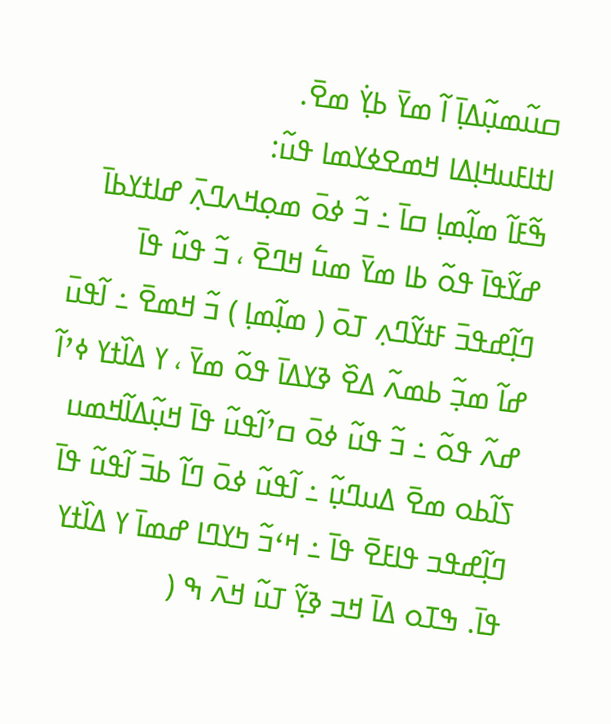ߛߎ߬ߘߎ߲߬ߡߊ߲߫ ߊ߬ ߘߌ߫ ߕߌ߲߭ ߘߐ߫.
ߊߙߊߓߎߞߊ߲ߡߊ ߞߘߐߦߌߘߊ ߟߎ߬:
ߒ߬ߓߊ߬ ߘߊ߲߬ߘߊ߲ ߛߊ߫ ߸ ߏ߬ ߦߋ߫ ߘߋ߲ߞߍߣߍ߲߫ ߝߊߙߌߕߊ߫ ߝߌ߬ߟߊ߫ ߟߋ߬ ߕߊ ߘߌ߫ ߘߎ߱ ߞߣߐ߫ ، ߏ߬ ߟߎ߬ ߟߊ߫ ߣߊ߲߬ߝߟߏ߫ ߓߙߌ߬ߣߍ߲ ߠߋ߫ ( ߘߊ߲߬ߘߊ߲ ) ߏ߬ ߞߘߐ߫ ߸ ߊ߬ߟߎ߫ ߝߊ߬ ߘߏ߲߬ ߕߘߍ߬ ߡߐ߰ ߢߌߡߊ߫ ߟߋ߬ ߘߌ߫ ، ߌ ߡߊ߰ߙߌ ߦߴߊ߬ ߝߍ߬ ߟߋ߬ ߸ ߏ߬ ߟߎ߬ ߦߋ߫ ߛߴߊ߬ߟߎ߬ ߟߊ߫ ߞߎ߲߬ߡߊ߬ߞߘߎ ߖߊ߬ߕߋ ߘߐ߫ ߡߎߣߎ߲߬ ߸ ߊ߬ߟߎ߬ ߦߋ߫ ߣߊ߬ ߕߏ߫ ߊ߬ߟߎ߬ ߟߊ߫ ߣߊ߲߬ߝߟߏ ߟߊߓߐ߫ ߟߊ߫ ߸ ߞߵߏ߬ ߤߌߣߊ ߝߘߊ߫ ߌ ߡߊ߰ߙߌ ߟߊ߫. ߒߠߋ ߡߊ߫ ߞߏ ߢߌ߲߬ ߠߎ߬ ߞߍ߫ ߒ (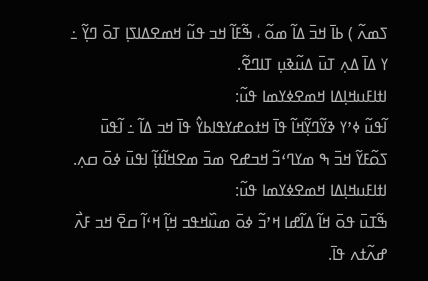ߖߘߍ߬ ) ߕߊ߫ ߞߏ߫ ߡߊ߬ ߘߋ߬ ، ߒ߬ߓߊ߬ ߞߏ ߟߎ߬ ߞߘߐߡߊߖߊ߲ ߠߋ߫ ߣߌ߲߬ ߸ ߌ ߡߊ߫ ߡߍ߲ ߠߎ߫ ߡߎ߬ߢߎ߲ ߠߊߣߐ߬.
ߊߙߊߓߎߞߊ߲ߡߊ ߞߘߐߦߌߘߊ ߟߎ߬:
ߊ߬ߟߎ߬ ߦߴߌ ߢߌ߬ߣߌ߲߬ߞߊ߬ ߟߊ߫ ߞߙߋߝߌߟߊߕߌ߮ ߟߊ߫ ߞߏ ߡߊ߬ ߸ ߊ߬ߟߎ߫ ߖߋ߬ߓߌ߬ ߞߏ߫ ߒ ߘߌߣߵߏ߬ ߞߏߝߐ ߘߏ߫ ߘߐߞߊ߬ߙߊ߲߬ ߊߟߎ߫ ߦߋ߫ ߛߍ߲.
ߊߙߊߓߎߞߊ߲ߡߊ ߞߘߐߦߌߘߊ ߟߎ߬:
ߒ߬ߠߎ߫ ߟߋ߫ ߞߊ߬ ߡߊ߬ߝߊ ߞߴߏ߬ ߦߋ߫ ߘߎ߰ߞߟߏ ߞߊ߲߬ ߞߵߊ߬ ߛߐ߫ ߞߏ ߓߍ߯ ߝߍ߬ߙߍ ߟߊ߫.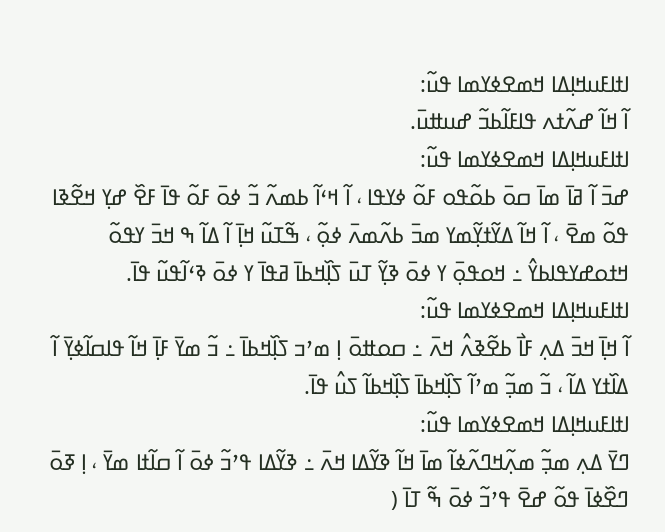ߊߙߊߓߎߞߊ߲ߡߊ ߞߘߐߦߌߘߊ ߟߎ߬:
ߊ߬ ߞߊ߬ ߝߍ߬ߙߍ ߟߊߓߊ߬ߕߏ߬ ߝߎߚߎ߫.
ߊߙߊߓߎߞߊ߲ߡߊ ߞߘߐߦߌߘߊ ߟߎ߬:
ߝߏ߫ ߊ߬ ߥߊ߫ ߘߊ߫ ߛߋ߫ ߕߋ߬ߟߋ ߓߋ߬ ߦߌߟߊ ، ߊ߬ ߞߵߊ߬ ߕߘߍ߬ ߏ߬ ߦߋ߫ ߓߋ߬ ߟߊ߫ ߓߐ߰ ߝߌ߲ ߞߐ߬ߢߊ ߟߋ߬ ߘߐ߫ ، ߊ߬ ߞߊ߬ ߡߌ߬ߙߌ߲߬ߘߌ ߘߏ߫ ߕߍ߬ߘߍ߫ ߦߋ߲߬ ، ߒ߬ߠߎ߬ ߞߊ߲߫ ߊ߬ ߡߊ߬ ߒ ߞߏ߫ ߌߟߋ߬ ߞߙߋߝߌߟߊߕߌ߮ ߸ ߞߋߟߋ߲߫ ߌ ߦߋ߫ ߢߌ߲߬ ߠߎ߫ ߖߊ߲߰ߞߕߊ߫ ߥߟߊ߫ ߌ ߦߋ߫ ߢߵߊ߬ߟߎ߬ ߟߊ߫.
ߊߙߊߓߎߞߊ߲ߡߊ ߞߘߐߦߌߘߊ ߟߎ߬:
ߊ߬ ߞߊ߲߫ ߞߏ߫ ߡߍ߲ ߓߊ߯ ߕߐ߬ߢߍ߮ ߞߍ߫ ߸ ߛߋߚߋ߫ ߊ߲ ߘߴߏ ߖߊ߲߰ߞߕߊ߫ ߸ ߏ߬ ߘߌ߫ ߓߊ߲߫ ߞߊ߬ ߟߊߛߊ߬ߦߌ߲߫ ߊ߬ ߡߊ߰ߙߌ ߡߊ߬ ، ߏ߬ ߘߏ߲߬ ߘߴߊ߬ ߖߊ߲߰ߞߕߊ߫ ߖߊ߲߰ߞߕߊ߬ ߖߎ߮ ߟߊ߫.
ߊߙߊߓߎߞߊ߲ߡߊ ߞߘߐߦߌߘߊ ߟߎ߬:
ߣߌ߫ ߡߍ߲ ߘߏ߲߬ ߘߍ߲߬ߞߣߍ߬ߦߊ߬ ߘߊ߫ ߞߊ߬ ߢߌ߬ߡߊ ߞߍ߫ ߸ ߢߌ߬ߡߊ ߟߴߏ߬ ߦߋ߫ ߊ߬ ߛߊ߬ߙߊ ߘߌ߫ ، ߊ߲ ߧߋ߫ ߣߐ߰ߦߊ߫ ߟߋ߬ ߝߐ߫ ߟߴߏ߬ ߦߋ߫ ߒ߬ ߠߊ߫ (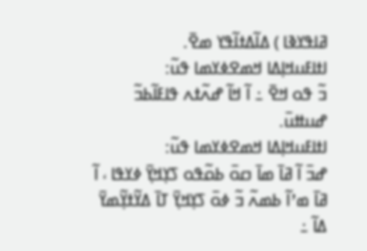ߥߊߟߌߢߊ ) ߡߊ߬ߡߙߊ߬ߟߌ ߘߐ߫.
ߊߙߊߓߎߞߊ߲ߡߊ ߞߘߐߦߌߘߊ ߟߎ߬:
ߏ߬ ߟߋ ߞߐ߫ ߸ ߊ߬ ߞߊ߬ ߝߍ߬ߙߍ ߟߊߓߊ߬ߕߏ߬ ߝߎߚߎ߫.
ߊߙߊߓߎߞߊ߲ߡߊ ߞߘߐߦߌߘߊ ߟߎ߬:
ߝߏ߫ ߊ߬ ߥߊ߫ ߘߊ߫ ߛߋ߫ ߕߋ߬ߟߋ ߖߌ߲ߞߌ߲߫ ߦߌߟߊ ، ߊ߬ ߥߊ߫ ߘߴߊ߬ ߕߘߍ߬ ߏ߬ ߦߋ߫ ߖߌ߲ߞߌ߲߫ ߠߊ߫ ߡߌ߬ߙߌ߲߬ߘߌ߫ ߡߊ߬ ߸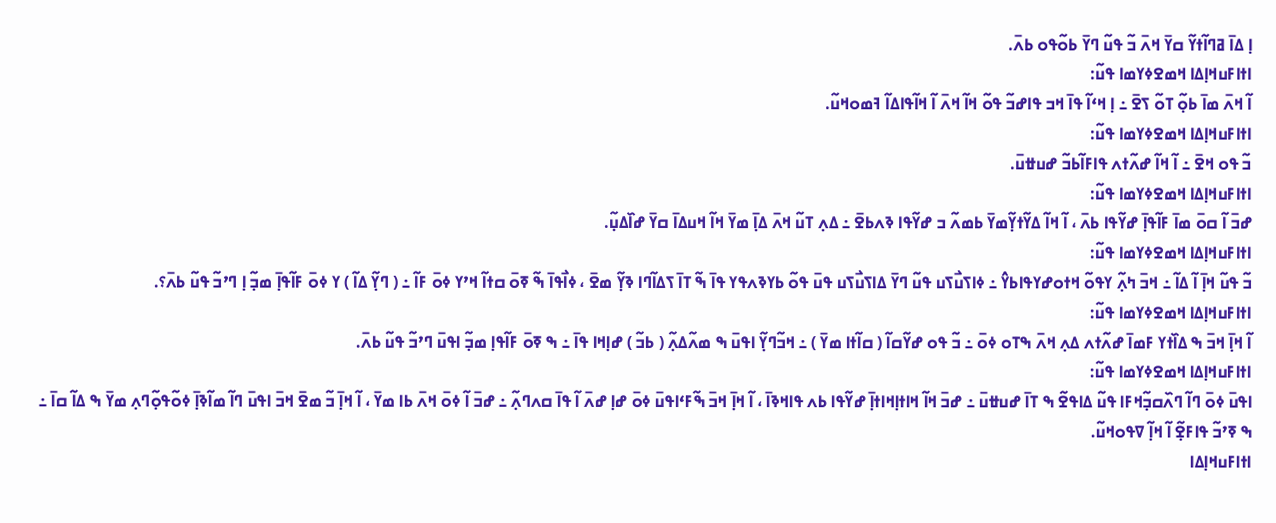ߊ߲ ߡߊ߫ ߥߣߊ߬ߙߌ߬ ߛߌ߫ ߞߍ߫ ߏ߬ ߟߎ߬ ߣߌ߫ ߕߋ߬ߟߋ ߕߍ߫.
ߊߙߊߓߎߞߊ߲ߡߊ ߞߘߐߦߌߘߊ ߟߎ߬:
ߊ߬ ߞߍ߫ ߘߊ߫ ߕߋ߲߬ ߠߋ߬ ߖߐ߫ ߸ ߊ߲ ߞߵߊ߬ ߟߊ߫ ߞߏ ߟߊߝߏ߬ ߟߋ߬ ߞߊ߬ ߞߍ߫ ߊ߬ ߞߊ߬ߟߊߡߊ߬ ߔߘߋߞߎ߬.
ߊߙߊߓߎߞߊ߲ߡߊ ߞߘߐߦߌߘߊ ߟߎ߬:
ߏ߬ ߟߋ ߞߐ߫ ߸ ߊ߬ ߞߊ߬ ߝߍ߬ߙߍ ߟߊߓߊ߬ߕߏ߬ ߝߎߚߎ߫.
ߊߙߊߓߎߞߊ߲ߡߊ ߞߘߐߦߌߘߊ ߟߎ߬:
ߝߏ߫ ߊ߬ ߛߋ߫ ߘߊ߫ ߓߊ߬ߟߊ߲߫ ߝߌ߬ߟߊ ߕߍ߫ ، ߊ߬ ߞߊ߬ ߡߌ߬ߙߌ߲߬ߘߌ߫ ߕߘߍ߬ ߏ ߝߌ߬ߟߊ ߢߍߕߐ߫ ߸ ߡߍ߲ ߠߎ߬ ߞߍ߫ ߡߊ߲߫ ߘߌ߫ ߞߊ߬ ߞߎߡߊ߫ ߛߌ߫ ߝߊ߰ߡߎ߲߬.
ߊߙߊߓߎߞߊ߲ߡߊ ߞߘߐߦߌߘߊ ߟߎ߬:
ߏ߬ ߟߎ߬ ߞߊ߲߫ ߊ߬ ߡߊ߬ ߸ ߞߏ߫ ߤߍ߲߬ ߌߟߋ߬ ߞߙߋߝߌߟߊߕߌ߮ ߸ ߦߊߖߎ߯ߖߎ ߟߎ߬ ߣߌ߫ ߡߊߖߎ߯ߖߎ ߟߎ߫ ߟߋ߬ ߕߌߢߍߟߌ ߟߊ߫ ߒ߬ ߠߊ߫ ߖߡߊ߬ߣߊ ߢߌ߲߬ ߘߐ߫ ، ߦߊ߯ߟߊ߫ ߒ߬ ߧߋ߫ ߛߙߊ߬ ߞߴߌ ߦߋ߫ ߓߊ߬ ߸ ( ߣߌ߲߬ ߡߊ߬ ) ߌ ߦߋ߫ ߓߊ߬ߟߊ߲߫ ߘߏ߲߬ ߊ߲ ߣߴߏ߬ ߟߎ߬ ߕߍ߫؟.
ߊߙߊߓߎߞߊ߲ߡߊ ߞߘߐߦߌߘߊ ߟߎ߬:
ߊ߬ ߞߊ߲߫ ߞߏ߫ ߒ ߡߊ߰ߙߌ ߓߘߊ߫ ߝߍ߬ߙߍ ߡߍ߲ ߞߍ߫ ߒߠߋ ߦߋ߫ ߸ ߏ߬ ߟߋ ߝߌ߬ߛߊ߬ ( ߛߊ߬ߙߊ ߘߌ߫ ) ߸ ߞߏ߬ߣߌ߲߬ ߊߟߎ߫ ߒ ߘߍ߬ߡߍ߲߬ ( ߕߏ߬ ) ߝߊ߲ߞߊ ߟߊ߫ ߸ ߒ ߧߋ߫ ߓߊ߬ߟߊ߲ ߘߏ߲߬ ߊߟߎ߫ ߣߴߏ߬ ߟߎ߬ ߕߍ߫.
ߊߙߊߓߎߞߊ߲ߡߊ ߞߘߐߦߌߘߊ ߟߎ߬:
ߊߟߎ߫ ߦߋ߫ ߣߊ߬ ߣߍ߰ߛߏ߲߬ߞߓߊ ߟߎ߬ ߡߊߟߐ߬ ߒ ߠߊ߫ ߝߎߚߎ߫ ߸ ߝߏ߫ ߞߊ߬ ߞߊߙߊ߲ߞߊߙߊ߲߫ ߝߌ߬ߟߊ ߕߍ ߟߊߞߢߊ߫ ، ߊ߬ ߞߊ߲߫ ߞߏ߫ ߒ߬ߓߵߊߟߎ߫ ߦߋ߫ ߝߊ߲ ߝߍ߫ ߊ߬ ߟߊ߫ ߛߍߣߍ߲߬ ߸ ߝߏ߫ ߊ߬ ߦߋ߫ ߞߍ߫ ߕߊ ߘߌ߫ ، ߊ߬ ߞߊ߲߫ ߏ߬ ߘߐ߫ ߞߏ߫ ߊߟߎ߫ ߣߊ߬ ߘߊ߬ߢߊ߲߫ ߦߋ߬ߟߋ߲߬ߣߍ߲ ߘߌ߫ ߒ ߡߊ߬ ߛߊ߫ ߸ ߒ ߧߴߏ߬ ߟߊߓߐ߲߬ ߊ߬ ߞߊ߲߬ ߜߟߋߞߎ߬.
ߊߙߊߓߎߞߊ߲ߡߊ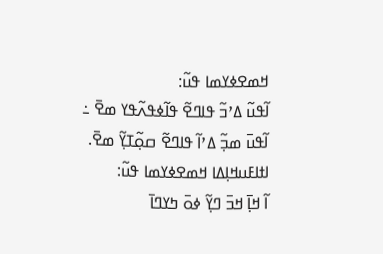ߞߘߐߦߌߘߊ ߟߎ߬:
ߊ߬ߟߎ߬ ߡߴߏ߬ ߟߊߣߐ߬ ߟߊ߬ߦߟߍ߬ߟߌ ߘߐ߫ ߸ ߊ߬ߟߎ߫ ߘߏ߲߬ ߡߴߊ߬ ߟߊߣߐ߬ ߛߋ߲߬ߠߌ߲߬ ߘߐ߫.
ߊߙߊߓߎߞߊ߲ߡߊ ߞߘߐߦߌߘߊ ߟߎ߬:
ߊ߬ ߞߊ߲߫ ߞߏ߫ ߣߌ߲߬ ߦߋ߫ ߤߌߣߊ߫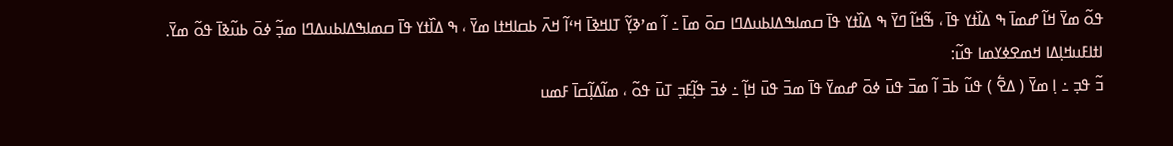ߟߋ߬ ߘߌ߫ ߞߊ߬ ߝߘߊ߫ ߒ ߡߊ߰ߙߌ ߟߊ߫ ، ߒ߬ߞߊ߬ ߣߌ߫ ߒ ߡߊ߰ߙߌ ߟߊ߫ ߛߘߊߒߡߊߕߎߡߣߊ ߛߋ߫ ߘߊ߫ ߸ ߊ߬ ߘߴߢߌ߲߬ ߠߊߞߢߊ߫ ߞߵߊ߬ ߞߍ߫ ߕߛߊߞߙߊ ߘߌ߫ ، ߒ ߡߊ߰ߙߌ ߟߊ߫ ߛߘߊߒߡߊߕߎߡߣߊ ߘߏ߲߬ ߦߋ߫ ߕߎ߬ߢߊ߫ ߟߋ߬ ߘߌ߫.
ߊߙߊߓߎߞߊ߲ߡߊ ߞߘߐߦߌߘߊ ߟߎ߬:
ߏ߬ ߟߏ߲ ߸ ߊ߲ ߘߌ߫ ( ߡߐ߱ ) ߟߎ߬ ߕߏ߫ ߊ߬ ߘߏ߫ ߟߎ߫ ߦߋ߫ ߝߘߌ߫ ߟߊ߫ ߘߏ߫ ߟߎ߫ ߞߊ߲߬ ߸ ߦߏ߫ ߟߊ߲߬ߓߏ߲ ߠߎ߫ ߟߋ߬ ، ߘߊ߬ߡߊ߲߬ߛߊ߫ ߓߘߎ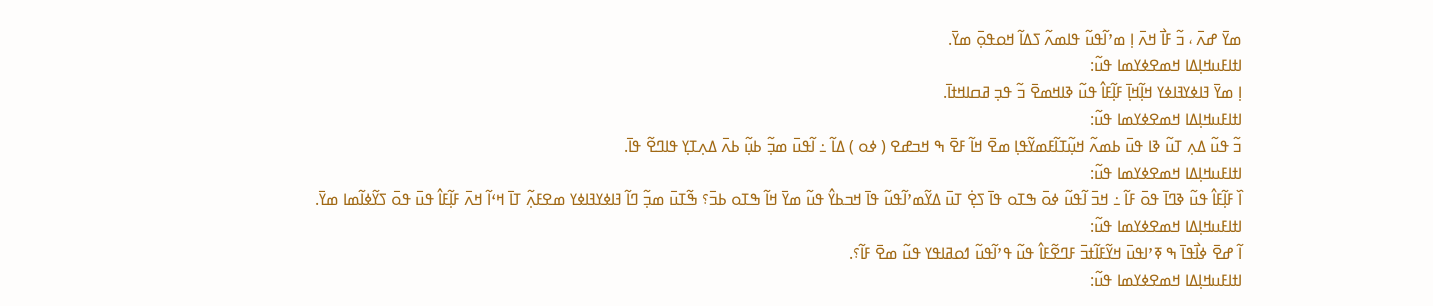ߘߌ߫ ߝߍ߫ ، ߏ߬ ߓߊ߯ ߞߍ߫ ߊ߲ ߘߴߊ߬ߟߎ߬ ߟߊߘߍ߬ ߖߡߊ߬ ߞߋߟߋ߲߫ ߘߌ߫.
ߊߙߊߓߎߞߊ߲ߡߊ ߞߘߐߦߌߘߊ ߟߎ߬:
ߊ߲ ߘߌ߫ ߔߊߦߌߔߊߦߌ ߞߊ߲߬ߞߊ߲߫ ߓߊ߲߬ߓߊ߮ ߟߎ߬ ߢߊߞߘߐ߫ ߏ߬ ߟߏ߲ ߥߛߊߞߙߊ߫.
ߊߙߊߓߎߞߊ߲ߡߊ ߞߘߐߦߌߘߊ ߟߎ߬:
ߏ߬ ߟߎ߬ ߡߍ߲ ߠߎ߬ ߢߊ ߟߎ߫ ߕߘߍ߬ ߞߎ߲߬ߠߊ߬ߓߘߌ߬ߟߊ߲ ߘߐ߫ ߞߊ߬ ߓߐ߫ ߒ ߞߏߝߐ ( ߦߋ ) ߡߊ߬ ߸ ߊ߬ߟߎ߫ ߘߏ߲߬ ߕߎ߲߬ ߕߍ߫ ߡߍ߲ߠߌ߲ ߟߊߣߐ߬ ߟߊ߫.
ߊߙߊߓߎߞߊ߲ߡߊ ߞߘߐߦߌߘߊ ߟߎ߬:
ߊ߰ ߓߊ߲߬ߓߊ߮ ߟߎ߬ ߢߣߊ߫ ߟߋ߫ ߓߊ߬ ߸ ߞߏ߫ ߊ߬ߟߎ߬ ߦߋ߫ ߒߠߋ ߟߊ߫ ߖߐ߲߭ ߠߎ߫ ߡߌ߬ߘߴߊ߬ߟߎ߬ ߟߊ߫ ߞߏߕߌ߮ ߟߎ߬ ߘߌ߫ ߞߊ߬ ߒߠߋ ߕߏ߫؟ ߒ߬ߠߎ߫ ߘߏ߲߬ ߣߊ߬ ߔߊߦߌߔߊߦߌ ߘߐߓߍ߲߬ ߠߊ߫ ߞߵߊ߬ ߞߍ߫ ߓߊ߲߬ߓߊ߮ ߟߎ߫ ߟߋ߫ ߖߌ߬ߦߊ߬ߘߊ ߘߌ߫.
ߊߙߊߓߎߞߊ߲ߡߊ ߞߘߐߦߌߘߊ ߟߎ߬:
ߊ߬ ߝߐ߫ ߦߊ߯ߟߊ߫ ߒ ߧߴߊߟߎ߫ ߞߌ߬ߓߊ߬ߙߏ߫ ߓߣߐ߬ߓߊ߮ ߟߎ߬ ߟߴߊ߬ߟߎ߬ ߗߋߥߊߟߌ ߟߎ߬ ߘߐ߫ ߓߊ߬؟.
ߊߙߊߓߎߞߊ߲ߡߊ ߞߘߐߦߌߘߊ ߟߎ߬: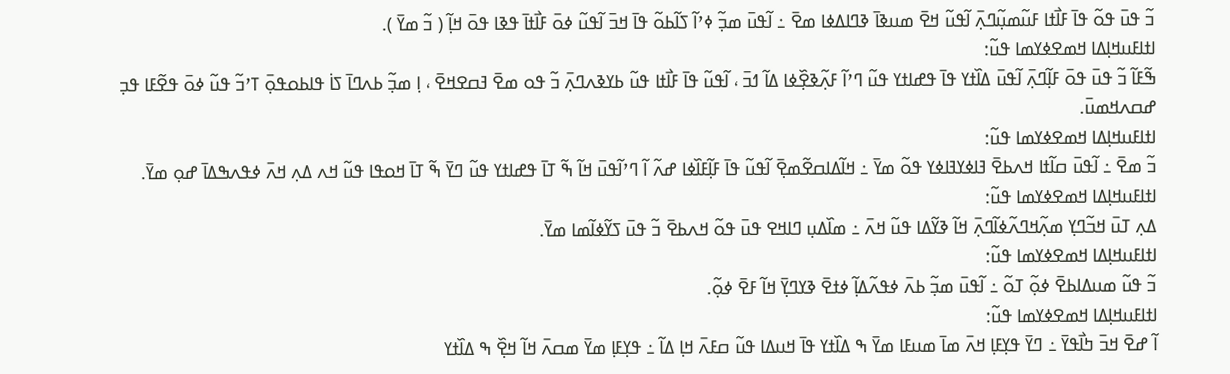ߏ߬ ߟߎ߫ ߟߋ߬ ߟߊ߫ ߓߊ߯ߙߊ ߓߎ߬ߘߎ߲߬ߣߍ߲߫ ߊ߬ߟߎ߬ ߞߐ߫ ߘߎߢߊ߫ ߢߣߊߡߦߊ ߘߐ߫ ߸ ߊ߬ߟߎ߫ ߘߏ߲߬ ߦߴߊ߬ ߖߊ߬ߕߋ߬ ߟߊ߫ ߞߏ߫ ߊ߬ߟߎ߬ ߦߋ߫ ߓߊ߯ߙߊ߫ ߟߢߊ ߟߋ߫ ߞߊ߲߬ ( ߏ߬ ߘߌ߫ ).
ߊߙߊߓߎߞߊ߲ߡߊ ߞߘߐߦߌߘߊ ߟߎ߬:
ߒ߬ߓߊ߬ ߏ߬ ߟߎ߫ ߟߋ߫ ߓߊ߲߬ߣߍ߲߫ ߊ߬ߟߎ߫ ߡߊ߰ߙߌ ߟߊ߫ ߟߝߊߙߌ ߟߎ߬ ߣߴߊ߬ ߓߍ߲߬ߢߐ߲߰ߦߊ ߡߊ߬ ߗߏ߫ ، ߊ߬ߟߎ߬ ߟߊ߫ ߓߊ߯ߙߊ ߟߎ߬ ߕߌߢߍߣߍ߲߫ ߏ߬ ߟߋ ߘߐ߫ ߔߛߐߞߐ߫ ، ߊ߲ ߘߏ߲߬ ߕߍߣߊ߫ ߖߊ߭ ߟߊߕߋߟߋ߲߫ ߠߴߏ߬ ߟߎ߬ ߦߋ߫ ߟߐ߬ߓߊ ߟߏ߲ ߝߛߍߞߘߎ߫.
ߊߙߊߓߎߞߊ߲ߡߊ ߞߘߐߦߌߘߊ ߟߎ߬:
ߏ߬ ߘߐ߫ ߸ ߊ߬ߟߎ߫ ߛߊ߬ߙߊ ߞߍߕߐ߫ ߔߊߦߌߔߊߦߌ ߟߋ߬ ߘߌ߫ ߸ ߞߊ߬ߡߊߛߐ߬ߘߐ߲߫ ߊ߬ߟߎ߬ ߟߊ߫ ߓߊ߲߬ߓߊ߰ߦߊ ߝߍ߬ ߊ߬ ߣߴߊ߬ߟߎ߫ ߞߊ߬ ߒ߬ ߠߊ߫ ߟߝߊߙߌ ߟߎ߬ ߣߌ߫ ߒ߬ ߠߊ߫ ߞߋߟߊ ߟߎ߬ ߞߍ ߡߍ߲ ߞߍ߫ ߦߟߍߒߡߊ߫ ߝߋ߲ ߘߌ߫.
ߊߙߊߓߎߞߊ߲ߡߊ ߞߘߐߦߌߘߊ ߟߎ߬:
ߡߍ߲ ߠߎ߫ ߞߏ߬ߣߌ߲ ߘߍ߲߬ߞߣߍ߬ߦߊ߬ߣߍ߲߫ ߞߊ߬ ߢߌ߬ߡߊ ߟߎ߬ ߞߍ߫ ߸ ߘߊ߰ߡߎ߲ ߣߊߞߐ ߟߎ߫ ߟߋ߬ ߞߍߕߐ߫ ߏ߬ ߟߎ߫ ߖߌ߬ߦߊ߬ߘߊ ߘߌ߫.
ߊߙߊߓߎߞߊ߲ߡߊ ߞߘߐߦߌߘߊ ߟߎ߬:
ߏ߬ ߟߎ߬ ߘߎߡߊߕߐ߫ ߦߋ߲߬ ߠߋ߬ ߸ ߊ߬ߟߎ߫ ߘߏ߲߬ ߕߍ߫ ߦߟߍ߬ߡߊ߲߬ ߦߙߐ߫ ߢߌߣߌ߲߫ ߞߊ߬ ߓߐ߫ ߦߋ߲߬.
ߊߙߊߓߎߞߊ߲ߡߊ ߞߘߐߦߌߘߊ ߟߎ߬:
ߊ߬ ߝߐ߫ ߞߏ߫ ߤߊ߯ߟߌ߫ ߸ ߣߌ߫ ߟߌ߲ߓߊ߲ ߞߍ߫ ߘߊ߫ ߘߎߓߊ ߘߌ߫ ߒ ߡߊ߰ߙߌ ߟߊ߫ ߞߎߡߊ ߟߎ߬ ߛߓߍ߫ ߞߊ߲ ߡߊ߬ ߸ ߟߌ߲ߓߊ߲ ߘߌ߫ ߘߛߍ߫ ߞߊ߬ ߞߐ߲߰ ߒ ߡߊ߰ߙߌ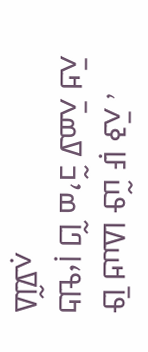ߟߊ߫ ߞߎߡߊ ߟߎ߬ ߓߊ߲ ߢߍ߫ ، ߤߊߟߵߊ߲ ߣߊ߬ ߘߴߏ߬ ߜߘߍ߫ ߞߍ߫ ߡߊ߬ߜߍ߲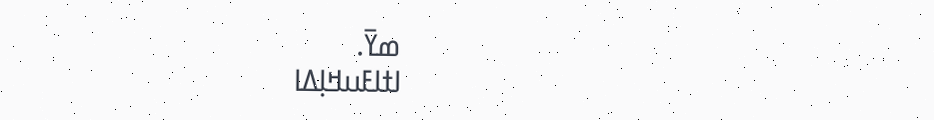ߘߌ߫.
ߊߙߊߓߎߞߊ߲ߡߊ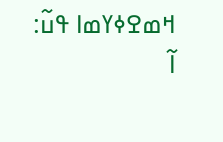ߞߘߐߦߌߘߊ ߟߎ߬:
ߊ߬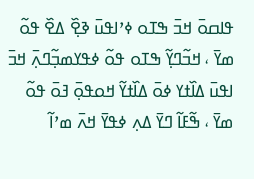ߟߊߛߋ߫ ߞߏ߫ ߒߠߋ ߦߴߊߟߎ߫ ߢߐ߲߰ ߡߐ߰ ߟߋ߬ ߘߌ߫ ، ߞߏ߬ߣߌ߲߬ ߒߠߋ ߟߋ߬ ߦߟߌߘߏ߲߬ߣߍ߲߫ ߞߏ߫ ߊߟߎ߫ ߡߊ߰ߙߌ ߦߋ߫ ߡߊ߰ߙߌ߬ ߞߋߟߋ߲߫ ߔߋ߫ ߟߋ߬ ߘߌ߫ ، ߒ߬ߓߊ߬ ߣߌ߫ ߡߍ߲ ߦߟߌ߫ ߞߍ߫ ߘߴߊ߬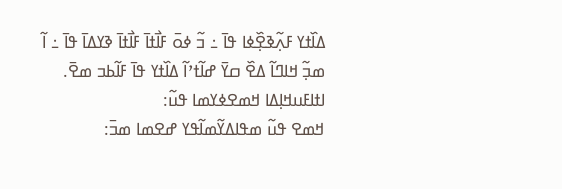ߡߊ߰ߙߌ ߓߍ߲߬ߢߐ߲߰ߦߊ ߟߊ߫ ߸ ߏ߬ ߦߋ߫ ߓߊ߯ߙߊ߫ ߓߊ߯ߙߊ߫ ߢߌߡߊ߫ ߟߊ߫ ߸ ߊ߬ ߘߏ߲߬ ߞߊߣߊ߬ ߡߐ߰ ߛߌ߫ ߝߊ߬ߙߴߊ߬ ߡߊ߰ߙߌ ߟߊ߫ ߓߊ߬ߕߏ ߘߐ߫.
ߊߙߊߓߎߞߊ߲ߡߊ ߞߘߐߦߌߘߊ ߟߎ߬:
ߞߘߐ ߟߎ߬ ߘߟߊߡߌ߬ߘߊ߬ߟߌ ߝߐߘߊ ߘߏ߫: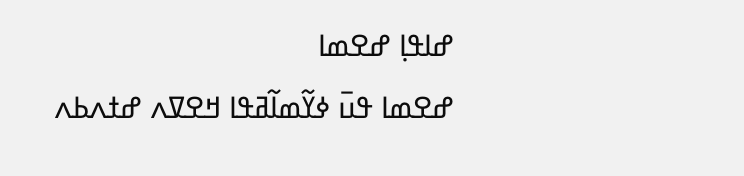ߝߊߟߊ߲ ߝߐߘߊ
ߝߐߘߊ ߟߎ߫ ߦߌ߬ߘߊ߬ߥߟߊ ߞߐߜߍ ߝߙߍߕߍ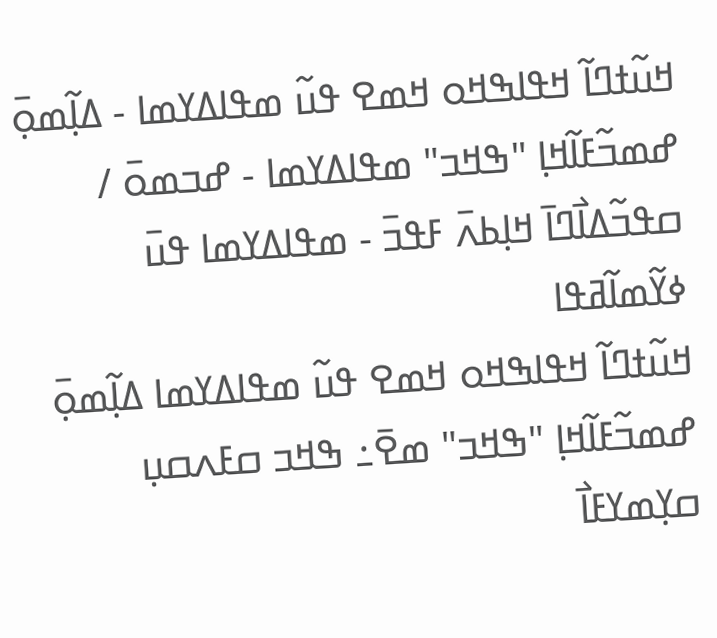ߞߎ߬ߙߣߊ߬ ߞߟߊߒߞߋ ߞߘߐ ߟߎ߬ ߘߟߊߡߌߘߊ - ߡߊ߲߬ߘߋ߲߫ ߝߘߏ߬ߓߊ߬ߞߊ߲ "ߒߞߏ" ߘߟߊߡߌߘߊ - ߝߏߘߋ߫ / ߛߟߏ߬ߡߊ߯ߣߊ߫ ߞߊ߲ߕߍ߫ ߓߟߏ߫ - ߘߟߊߡߌߘߊ ߟߎ߫ ߦߌ߬ߘߊ߬ߥߟߊ
ߞߎ߬ߙߣߊ߬ ߞߟߊߒߞߋ ߞߘߐ ߟߎ߬ ߘߟߊߡߌߘߊ ߡߊ߲߬ߘߋ߲߫ ߝߘߏ߬ߓߊ߬ߞߊ߲ "ߒߞߏ" ߘߐ߫߸ ߒߞߏ ߛߓߍߛߎ߲ ߛߌ߲ߘߌߓߊ߯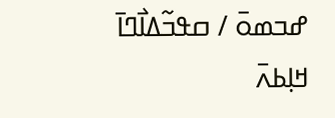ߝߏߘߋ߫ / ߛߟߏ߬ߡߊ߯ߣߊ߫ ߞߊ߲ߕߍ߫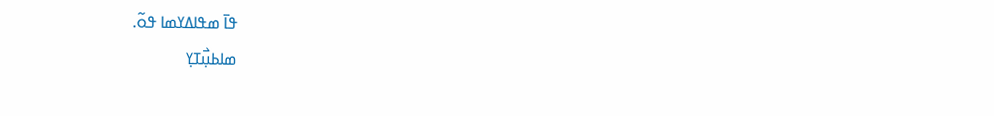ߟߊ߫ ߘߟߊߡߌߘߊ ߟߋ߬.
ߘߊߕߎ߲߯ߠߌ߲